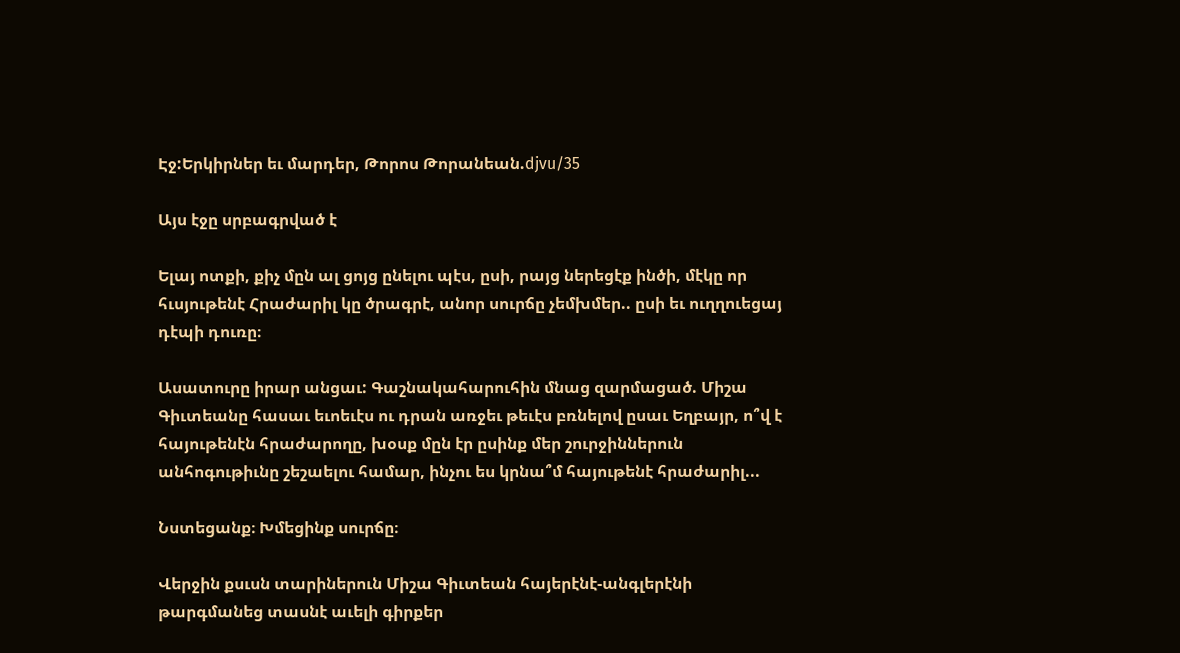Էջ:Երկիրներ եւ մարդեր, Թորոս Թորանեան.djvu/35

Այս էջը սրբագրված է

Ելայ ոտքի, քիչ մըն ալ ցոյց ընելու պէս, ըսի, րայց ներեցէք ինծի, մէկը որ հւսյութենէ Հրաժարիլ կը ծրագրէ, անոր սուրճը չեմխմեր.. ըսի եւ ուղղուեցայ դէպի դուռը։

Ասատուրը իրար անցաւ: Գաշնակահարուհին մնաց զարմացած. Միշա Գիւտեանը հասաւ եւոեւէս ու դրան առջեւ թեւէս բռնելով ըսաւ Եղբայր, ո՞վ է հայութենէն հրաժարողը, խօսք մըն էր ըսինք մեր շուրջիններուն անհոգութիւնը շեշաելու համար, ինչու ես կրնա՞մ հայութենէ հրաժարիլ...

Նստեցանք։ Խմեցինք սուրճը։

Վերջին քսւսն տարիներուն Միշա Գիւտեան հայերէնէ-անգլերէնի թարգմանեց տասնէ աւելի գիրքեր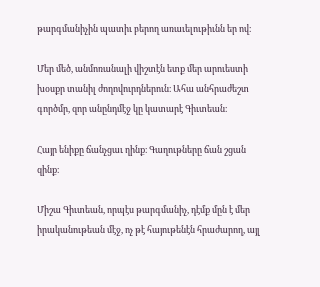թարգմանիչին պատիւ բերող առաւելութիւնն եր ով։

Մեր մեծ, անմոռանալի վիշտէն ետք մեր արուեստի խօսքր տանիլ ժողովուրդներուն։ Ահա անհրաժեշտ գործմր, զոր անընդմէջ կը կատարէ Գիւտեան։

Հայր ենիքը ճանչցաւ ղինք։ Գաղութները ճան շցան զինք։

Միշա Գիւտեան, որպէս թարգմանիչ, դէմք մըն է մեր իրականութեան մէջ, ոչ թէ հայութենէն հրաժարող, այլ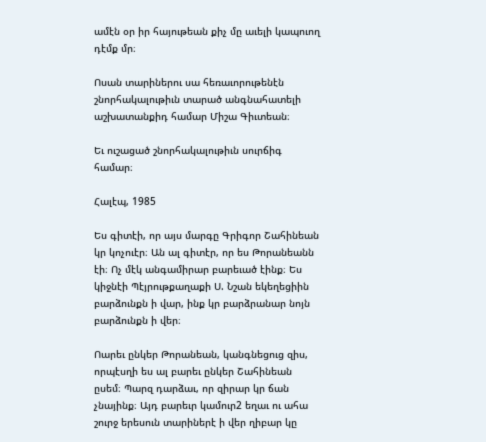ամէն օր իր հայութեան քիչ մը աւելի կապուող դէմք մր։

Ոսան տարիներու սա հեռաւորութենէն շնորհակալութիւն տարած անգնահատելի աշխատանքիդ համար Միշա Գիւտեան։

Եւ ուշացած շնորհակալութիւն սուրճիգ համար։

Հալէպ, 1985

Ես գիտէի, որ այս մարգը Գրիգոր Շահինեան կր կոչուէր։ Ան ալ գիտէր, որ ես Թորանեանն էի։ Ոչ մէկ անգամիրար բարեւած էինք։ Ես կիջնէի Պէյրութքաղաքի Ս. Նշան եկեղեցիին բարձունքն ի վար, ինք կր բարձրանար նոյն բարձունքն ի վեր։

Ոարեւ ընկեր Թորանեան, կանգնեցուց զիս, որպէսղի ես ալ բարեւ ընկեր Շահինեան ըսեմ։ Պարզ դարձաւ, որ զիրար կր ճան չնայինք։ Այդ բարեւր կամուր2 եղաւ ու ահա շուրջ երեսուն տարիներէ ի վեր ղիբար կը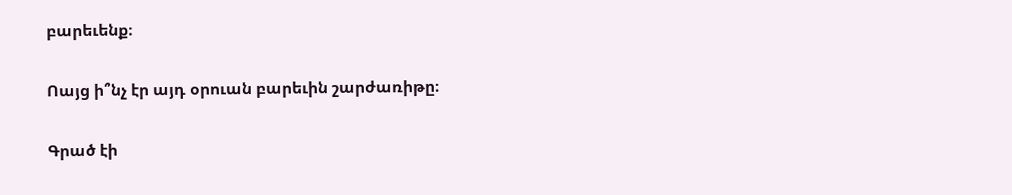բարեւենք։

Ոայց ի՞նչ էր այդ օրուան բարեւին շարժառիթը։

Գրած էի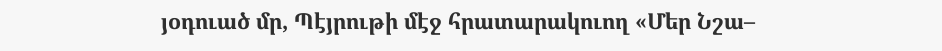յօդուած մր, Պէյրութի մէջ հրատարակուող «Մեր Նշա–